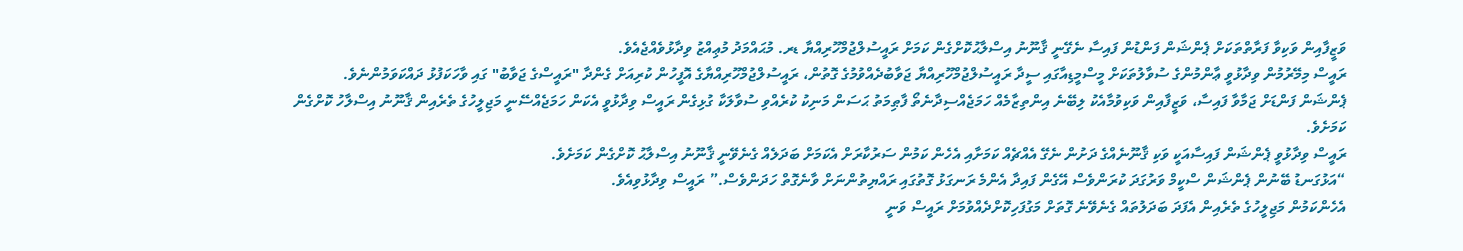ވަޒީފާއިން ވަކިވާ ފަރާތްތަކަށް ޕެންޝަން ފަންޑުން ފައިސާ ނެގޭނީ ޤާނޫނު އިސްލާޙުކޮށްގެން ކަމަށް ރައީސުލްޖުމްހޫރިއްޔާ ޑރ. މުޙައްމަދު މުޢިއްޒު ވިދާޅުވެއްޖެއެވެ.
ރައީސް މިމޭރުމުން ވިދާޅުވީ ޢާންމުންގެ ސުވާލުތަކަށް މީސްމީޑިއާގައި ސީދާ ރައީސުލްޖުމްހޫރިއްޔާ ޖަވާބުދެއްވުމުގެ ގޮތުން، ރައީސުލްޖުމްހޫރިއްޔާގެ އޮފީހުން ކުރިއަށް ގެންދާ "ރައީސްގެ ޖަވާބު" ގައި ވާހަކަފުޅު ދައްކަވަމުންނެވެ.
ޕެންޝަން ފަންޑަށް ޖަމާވާ ފައިސާ، ވަޒީފާއިން ވަކިވުމާއެކު ލިބޭނެ އިންތިޒާމެއް ހަމަޖެއްސިދާނެތޯ ފާޠިމަތު ޙަސަން މަނިކު ކުރެއްވި ސުވާލަކާ ގުޅިގެން ރައީސް ވިދާޅުވީ އެކަން ހަމަޖެއްސޭނީ މަޖިލީހުގެ ތެރެއިން ޤާނޫނު އިސްލާހު ކޮށްގެން ކަމަށެވެ.
ރައީސް ވިދާޅުވީ ޕެންޝަން ފައިސާއަކީ ވަކި ޤާނޫނެއްގެ ދަށުން ނެގޭ އެއްޗެއް ކަމަށާއި އެހެން ކަމުން ސަރުކާރަށް އެކަމަށް ބަދަލެއް ގެނެވޭނީ ޤާނޫނު އިސްލާޙު ކޮށްގެން ކަމަށެވެ.
“އަޅުގަނޑު ބޭނުން ޕެންޝަން ސްކީމް ވަރުގަދަ ކުރަންވެސް އޭގެން ފައިދާ އެންމެ ރަނގަޅު ގޮތުގައި ރައްޔިތުންނަށް ވާނެގޮތް ހަދަންވެސް.” ރައީސް ވިދާޅުވިއެވެ.
އެހެންކަމުން މަޖިލީހުގެ ތެރެއިން އެފަދަ ބަދަލުތައް ގެނެވޭނެ ގޮތަށް މަގުފަހިކޮށްދެއްވުމަށް ރައީސް ވަނީ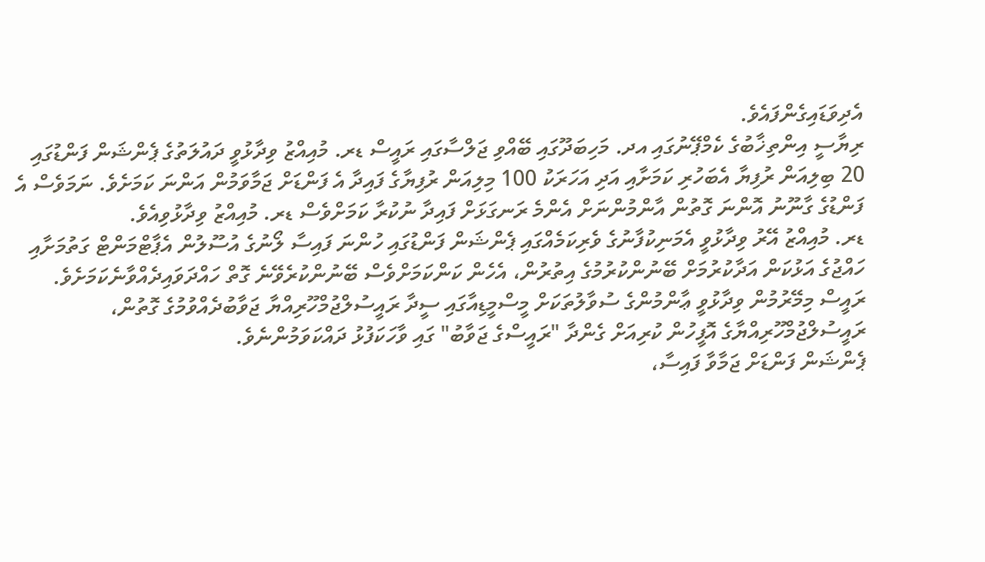އެދިވަޑައިގެންފައެވެ.
ރިޔާސީ އިންތިޚާބުގެ ކެމްޕޭނުގައި އދ. މަހިބަދޫގައި ބޭއްވި ޖަލްސާގައި ރައީސް ޑރ. މުއިއްޒު ވިދާޅުވީ ދައުލަތުގެ ޕެންޝަން ފަންޑުގައި 20 ބިލިއަން ރުފިޔާ އެބަހުރި ކަމަށާއި އަދި އަހަރަކު 100 މިލިއަން ރުފިޔާގެ ފައިދާ އެ ފަންޑަށް ޖަމާވަމުން އަންނަ ކަމަށެވެ. ނަމަވެސް އެ ފަންޑުގެ ގާނޫނު އޮންނަ ގޮތުން އާންމުންނަށް އެންމެ ރަނގަޅަށް ފައިދާ ނުކުރާ ކަމަށްވެސް ޑރ. މުއިއްޒު ވިދާޅުވިއެވެ.
ޑރ. މުއިއްޒު އޭރު ވިދާޅުވީ އެމަނިކުފާނުގެ ވެރިކަމެއްގައި ޕެންޝަން ފަންޑުގައި ހުންނަ ފައިސާ ލޯނުގެ އުސޫލުން އެޕާޓްމަންޓް ގަތުމަށާއި ހައްޖުގެ އަޅުކަން އަދާކުރުމަށް ބޭނުންކުރުމުގެ އިތުރުން، އެހެން ކަންކަމަށްވެސް ބޭނުންކުރެވޭނެ ގޮތް ހައްދަވައިދެއްވާނެކަމަށެވެ.
ރައީސް މިމޭރުމުން ވިދާޅުވީ ޢާންމުންގެ ސުވާލުތަކަށް މީސްމީޑިއާގައި ސީދާ ރައީސުލްޖުމްހޫރިއްޔާ ޖަވާބުދެއްވުމުގެ ގޮތުން، ރައީސުލްޖުމްހޫރިއްޔާގެ އޮފީހުން ކުރިއަށް ގެންދާ "ރައީސްގެ ޖަވާބު" ގައި ވާހަކަފުޅު ދައްކަވަމުންނެވެ.
ޕެންޝަން ފަންޑަށް ޖަމާވާ ފައިސާ،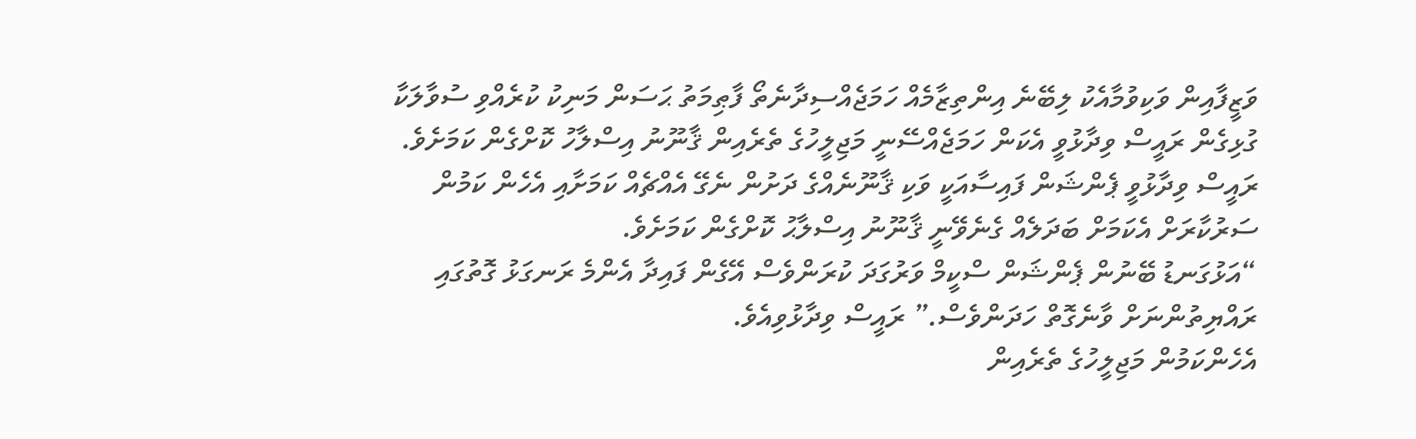ވަޒީފާއިން ވަކިވުމާއެކު ލިބޭނެ އިންތިޒާމެއް ހަމަޖެއްސިދާނެތޯ ފާޠިމަތު ޙަސަން މަނިކު ކުރެއްވި ސުވާލަކާ ގުޅިގެން ރައީސް ވިދާޅުވީ އެކަން ހަމަޖެއްސޭނީ މަޖިލީހުގެ ތެރެއިން ޤާނޫނު އިސްލާހު ކޮށްގެން ކަމަށެވެ.
ރައީސް ވިދާޅުވީ ޕެންޝަން ފައިސާއަކީ ވަކި ޤާނޫނެއްގެ ދަށުން ނެގޭ އެއްޗެއް ކަމަށާއި އެހެން ކަމުން ސަރުކާރަށް އެކަމަށް ބަދަލެއް ގެނެވޭނީ ޤާނޫނު އިސްލާޙު ކޮށްގެން ކަމަށެވެ.
“އަޅުގަނޑު ބޭނުން ޕެންޝަން ސްކީމް ވަރުގަދަ ކުރަންވެސް އޭގެން ފައިދާ އެންމެ ރަނގަޅު ގޮތުގައި ރައްޔިތުންނަށް ވާނެގޮތް ހަދަންވެސް.” ރައީސް ވިދާޅުވިއެވެ.
އެހެންކަމުން މަޖިލީހުގެ ތެރެއިން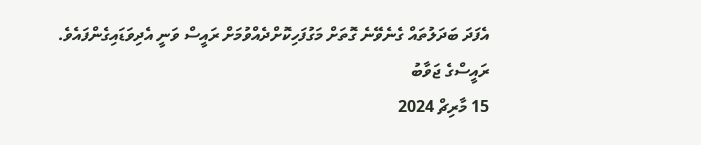އެފަދަ ބަދަލުތައް ގެނެވޭނެ ގޮތަށް މަގުފަހިކޮށްދެއްވުމަށް ރައީސް ވަނީ އެދިވަޑައިގެންފައެވެ.
ރައީސްގެ ޖަވާބު
15 މާރިޗް 2024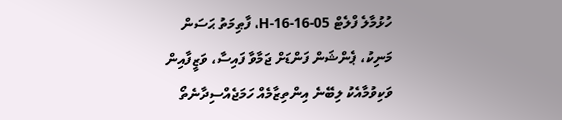ހުޅުމާލެ ފްލެޓް H-16-16-05، ފާޠިމަތު ޙަސަން މަނިކު، ޕެންޝަން ފަންޑަށް ޖަމާވާ ފައިސާ، ވަޒީފާއިން ވަކިވުމާއެކު ލިބޭނެ އިންތިޒާމެއް ހަމަޖެއްސިދާނެތޯ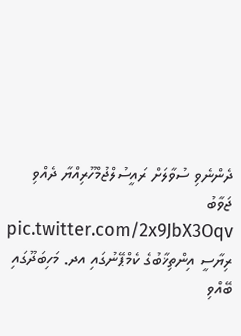ދެންނެވި ސުވާލަށް ރައީސުލްޖުމްހޫރިއްޔާ ދެއްވި ޖަވާބު pic.twitter.com/2x9JbX3Oqv
ރިޔާސީ އިންތިޚާބުގެ ކެމްޕޭނުގައި އދ. މަހިބަދޫގައި ބޭއްވި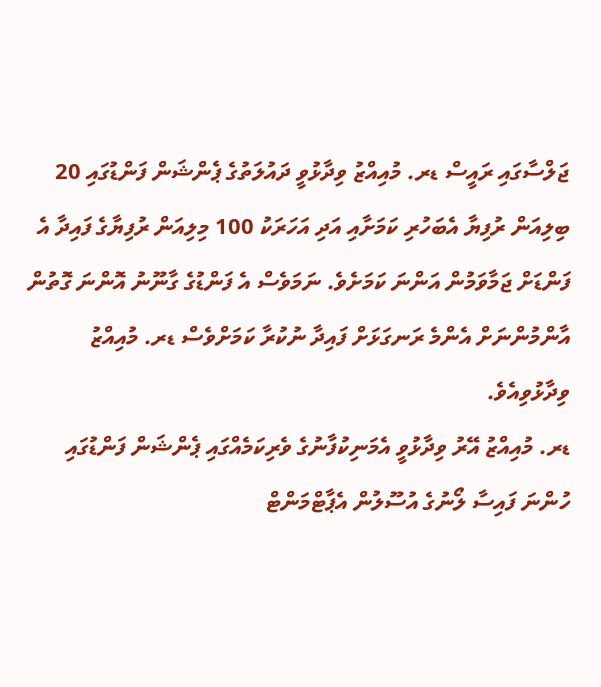ޖަލްސާގައި ރައީސް ޑރ. މުއިއްޒު ވިދާޅުވީ ދައުލަތުގެ ޕެންޝަން ފަންޑުގައި 20 ބިލިއަން ރުފިޔާ އެބަހުރި ކަމަށާއި އަދި އަހަރަކު 100 މިލިއަން ރުފިޔާގެ ފައިދާ އެ ފަންޑަށް ޖަމާވަމުން އަންނަ ކަމަށެވެ. ނަމަވެސް އެ ފަންޑުގެ ގާނޫނު އޮންނަ ގޮތުން އާންމުންނަށް އެންމެ ރަނގަޅަށް ފައިދާ ނުކުރާ ކަމަށްވެސް ޑރ. މުއިއްޒު ވިދާޅުވިއެވެ.
ޑރ. މުއިއްޒު އޭރު ވިދާޅުވީ އެމަނިކުފާނުގެ ވެރިކަމެއްގައި ޕެންޝަން ފަންޑުގައި ހުންނަ ފައިސާ ލޯނުގެ އުސޫލުން އެޕާޓްމަންޓް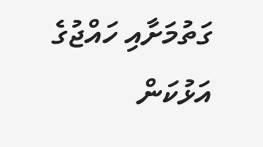ގަތުމަށާއި ހައްޖުގެ އަޅުކަން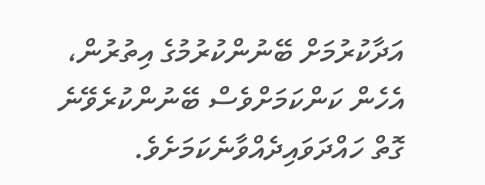އަދާކުރުމަށް ބޭނުންކުރުމުގެ އިތުރުން، އެހެން ކަންކަމަށްވެސް ބޭނުންކުރެވޭނެ ގޮތް ހައްދަވައިދެއްވާނެކަމަށެވެ.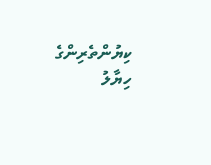ކިޔުންތެރިންގެ ހިޔާލު